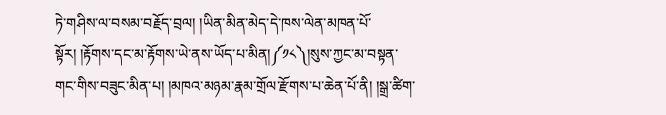ཏེ་གཤིས་ལ་བསམ་བརྗོད་བྲལ། །ཡིན་མིན་མེད་དེ་ཁས་ལེན་མཁན་པོ་སྟོར། །རྟོགས་དང་མ་རྟོགས་ཡེ་ནས་ཡོད་པ་མིན།༼༡༨༽།སུས་ཀྱང་མ་བསྟན་གང་གིས་བཟུང་མིན་པ། །མཁའ་མཉམ་རྣམ་གྲོལ་རྫོགས་པ་ཆེན་པོ་ནི། །སྒྲ་ཚིག་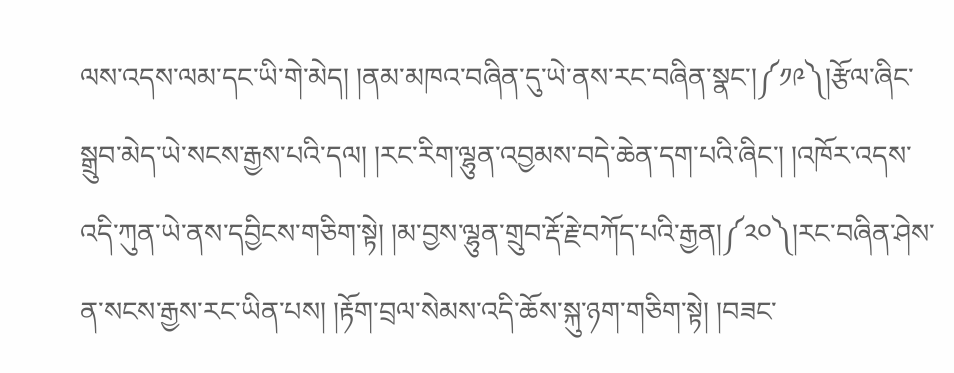ལས་འདས་ལམ་དང་ཡི་གེ་མེད། །ནམ་མཁའ་བཞིན་དུ་ཡེ་ནས་རང་བཞིན་སྣང་།༼༡༩༽།རྩོལ་ཞིང་སྒྲུབ་མེད་ཡེ་སངས་རྒྱས་པའི་དལ། །རང་རིག་ལྷུན་འབྱམས་བདེ་ཆེན་དག་པའི་ཞིང་། །འཁོར་འདས་འདི་ཀུན་ཡེ་ནས་དབྱིངས་གཅིག་སྟེ། །མ་བྱས་ལྷུན་གྲུབ་རྡོ་རྗེ་བཀོད་པའི་རྒྱན།༼༢༠༽།རང་བཞིན་ཤེས་ན་སངས་རྒྱས་རང་ཡིན་པས། །རྟོག་བྲལ་སེམས་འདི་ཆོས་སྐུ་ཉག་གཅིག་སྟེ། །བཟང་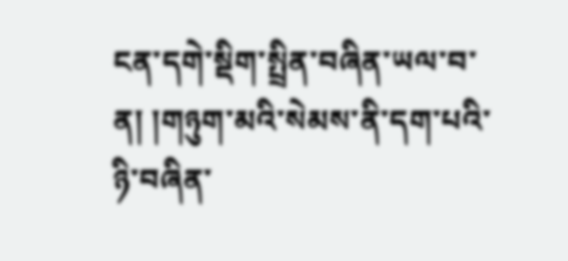ངན་དགེ་སྡིག་སྤྲིན་བཞིན་ཡལ་བ་ན། །གཉུག་མའི་སེམས་ནི་དག་པའི་ཉི་བཞིན་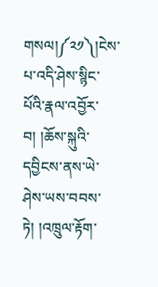གསལ།༼༢༡༽།ངེས་པ་འདི་ཤེས་སྙིང་པོའི་རྣལ་འབྱོར་བ། །ཆོས་སྐུའི་དབྱིངས་ནས་ཡེ་ཤེས་ཡས་བབས་ཏེ། །འཁྲུལ་རྟོག་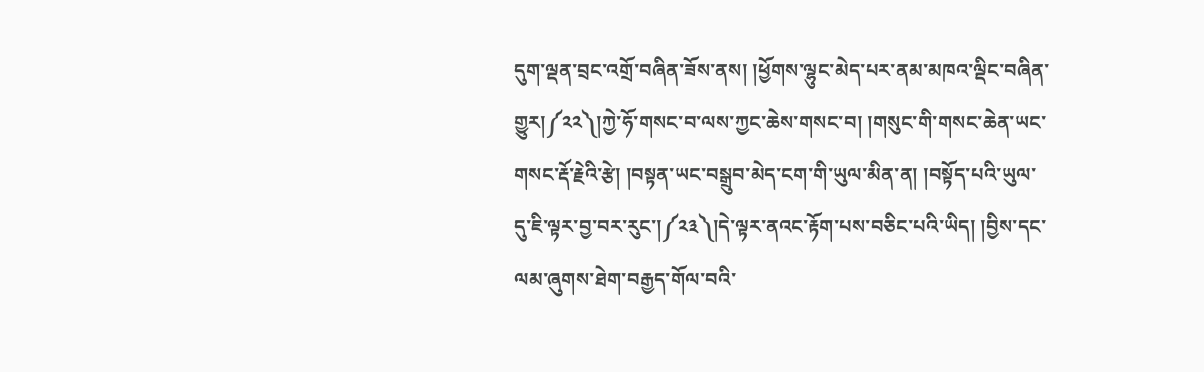དུག་ལྡན་བྲང་འགྲོ་བཞིན་ཟོས་ནས། །ཕྱོགས་ལྷུང་མེད་པར་ནམ་མཁའ་ལྡིང་བཞིན་གྱུར།༼༢༢༽།ཀྱེ་ཧོ་གསང་བ་ལས་ཀྱང་ཆེས་གསང་བ། །གསུང་གི་གསང་ཆེན་ཡང་གསང་རྡོ་རྗེའི་རྩེ། །བསྟན་ཡང་བསྒྲུབ་མེད་ངག་གི་ཡུལ་མིན་ན། །བསྟོད་པའི་ཡུལ་དུ་ཇི་ལྟར་བྱ་བར་རུང་།༼༢༣༽།དེ་ལྟར་ནའང་རྟོག་པས་བཅིང་པའི་ཡིད། །བྱིས་དང་ལམ་ཞུགས་ཐེག་བརྒྱད་གོལ་བའི་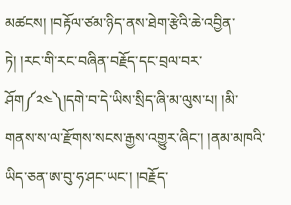མཚངས། །བརྟོལ་ཙམ་ཉིད་ནས་ཐེག་རྩེའི་ཆེ་འབྱིན་ཏེ། །རང་གི་རང་བཞིན་བརྗོད་དང་བྲལ་བར་ཤོག༼༢༤༽།དགེ་བ་དེ་ཡིས་སྲིད་ཞི་མ་ལུས་པ། །མི་གནས་ས་ལ་རྫོགས་སངས་རྒྱས་འགྱུར་ཞིང་། །ནམ་མཁའི་ཡིད་ཅན་ཨ་བུ་ཧ་ཤང་ཡང་། །བརྗོད་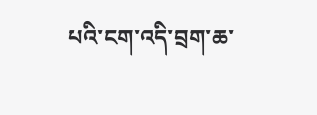པའི་ངག་འདི་བྲག་ཆ་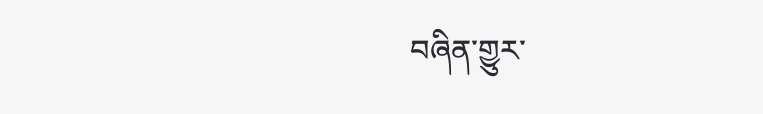བཞིན་གྱུར་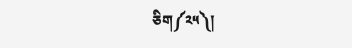ཅིག༼༢༥༽།